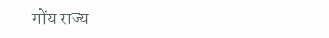गोंय राज्य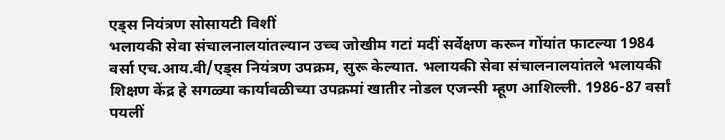एड्स नियंत्रण सोसायटी विशीं
भलायकी सेवा संचालनालयांतल्यान उच्च जोखीम गटां मदीं सर्वेक्षण करून गोंयांत फाटल्या 1984 वर्सा एच.आय.वी/एड्स नियंत्रण उपक्रम, सुरू केल्यात. भलायकी सेवा संचालनालयांतले भलायकी शिक्षण केंद्र हे सगळ्या कार्यावळीच्या उपक्रमां खातीर नोडल एजन्सी म्हूण आशिल्ली. 1986-87 वर्सां पयलीं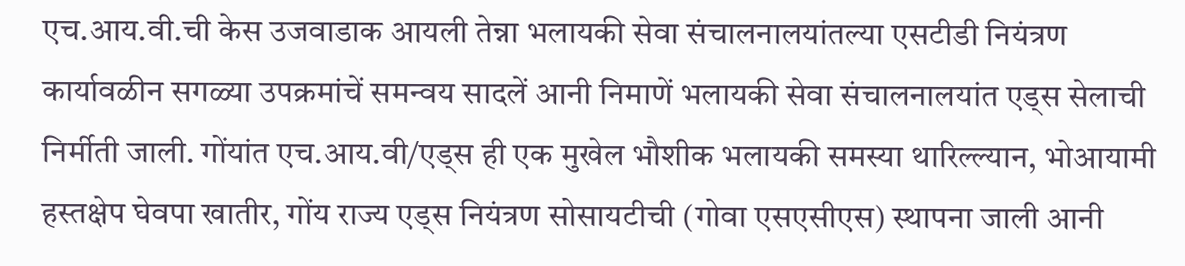एच.आय.वी.ची केस उजवाडाक आयली तेन्ना भलायकी सेवा संचालनालयांतल्या एसटीडी नियंत्रण कार्यावळीन सगळ्या उपक्रमांचें समन्वय सादलें आनी निमाणें भलायकी सेवा संचालनालयांत एड्स सेलाची निर्मीती जाली. गोंयांत एच.आय.वी/एड्स ही एक मुखेल भौशीक भलायकी समस्या थारिल्ल्यान, भोआयामी हस्तक्षेप घेवपा खातीर, गोंय राज्य एड्स नियंत्रण सोसायटीची (गोवा एसएसीएस) स्थापना जाली आनी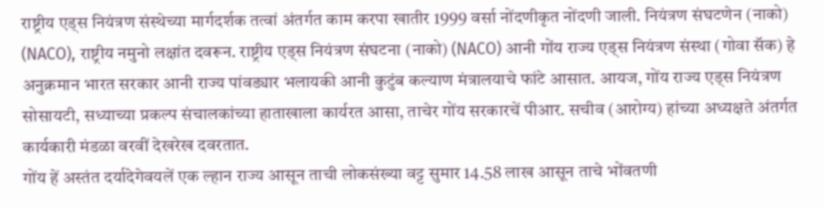राष्ट्रीय एड्स नियंत्रण संस्थेच्या मार्गदर्शक तत्वां अंतर्गत काम करपा खातीर 1999 वर्सा नोंदणीकृत नोंदणी जाली. नियंत्रण संघटणेन (नाको) (NACO), राष्ट्रीय नमुनो लक्षांत दवरून. राष्ट्रीय एड्स नियंत्रण संघटना (नाको) (NACO) आनी गोंय राज्य एड्स नियंत्रण संस्था (गोवा सॅक) हे अनुक्रमान भारत सरकार आनी राज्य पांवड्यार भलायकी आनी कुटुंब कल्याण मंत्रालयाचे फांटे आसात. आयज, गोंय राज्य एड्स नियंत्रण सोसायटी, सध्याच्या प्रकल्प संचालकांच्या हाताखाला कार्यरत आसा, ताचेर गोंय सरकारचें पीआर. सचीव (आरोग्य) हांच्या अध्यक्षते अंतर्गत कार्यकारी मंडळा वरवीं देखरेख दवरतात.
गोंय हें अस्तंत दर्यादेगेवयलें एक ल्हान राज्य आसून ताची लोकसंख्या वट्ट सुमार 14.58 लाख आसून ताचे भोंवतणी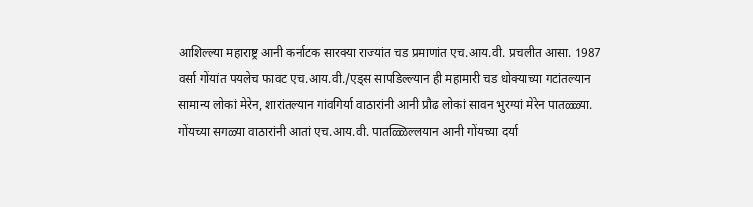आशिल्ल्या महाराष्ट्र आनी कर्नाटक सारक्या राज्यांत चड प्रमाणांत एच.आय.वी. प्रचलीत आसा. 1987 वर्सा गोंयांत पयलेच फावट एच.आय.वी./एड्स सापडिल्ल्यान ही महामारी चड धोक्याच्या गटांतल्यान सामान्य लोकां मेरेन, शारांतल्यान गांवगिर्या वाठारांनी आनी प्रौढ लोकां सावन भुरग्यां मेरेन पातळ्ळ्या. गोंयच्या सगळ्या वाठारांनी आतां एच.आय.वी. पातळ्ळिल्लयान आनी गोंयच्या दर्या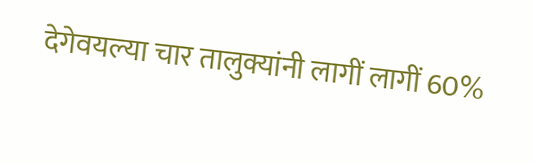देगेवयल्या चार तालुक्यांनी लागीं लागीं 60%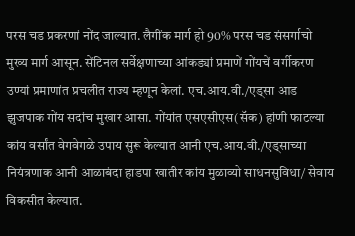परस चड प्रकरणां नोंद जाल्यात. लैगींक मार्ग हो 90% परस चड संसर्गाचो मुख्य मार्ग आसून. सेंटिनल सर्वेक्षणाच्या आंकड्यां प्रमाणें गोंयचें वर्गीकरण उण्यां प्रमाणांत प्रचलीत राज्य म्हणून केलां. एच.आय.वी./एड्सा आड झुजपाक गोंय सदांच मुखार आसा. गोंयांत एसएसीएस(सॅक) हांणी फाटल्या कांय वर्सांत वेगवेगळे उपाय सुरू केल्यात आनी एच.आय.वी./एड्साच्या नियंत्रणाक आनी आळाबंदा हाडपा खातीर कांय मुळाव्यो साधनसुविधा/ सेवाय विकसीत केल्यात.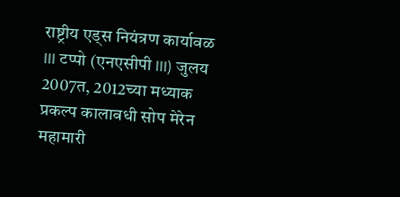राष्ट्रीय एड्स नियंत्रण कार्यावळ III टप्पो (एनएसीपी III) जुलय 2007त, 2012च्या मध्याक प्रकल्प कालावधी सोप मेरेन महामारी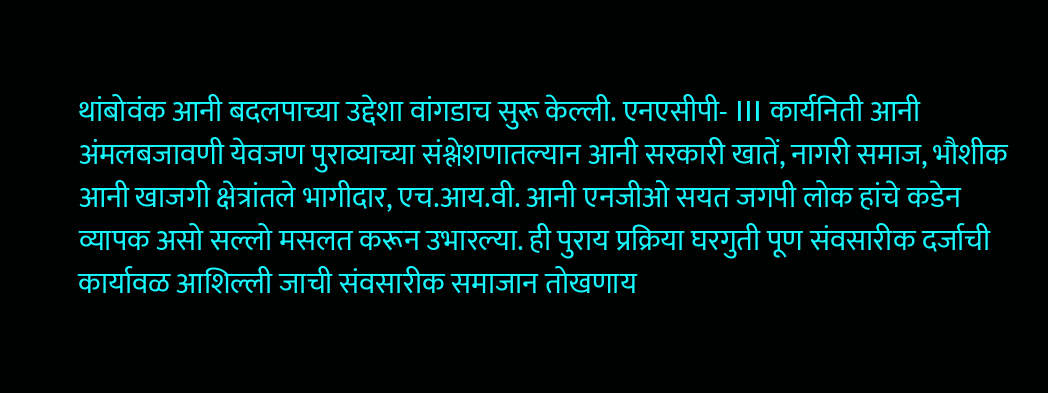थांबोवंक आनी बदलपाच्या उद्देशा वांगडाच सुरू केल्ली. एनएसीपी- III कार्यनिती आनी अंमलबजावणी येवजण पुराव्याच्या संश्लेशणातल्यान आनी सरकारी खातें, नागरी समाज, भौशीक आनी खाजगी क्षेत्रांतले भागीदार, एच.आय.वी. आनी एनजीओ सयत जगपी लोक हांचे कडेन व्यापक असो सल्लो मसलत करून उभारल्या. ही पुराय प्रक्रिया घरगुती पूण संवसारीक दर्जाची कार्यावळ आशिल्ली जाची संवसारीक समाजान तोखणाय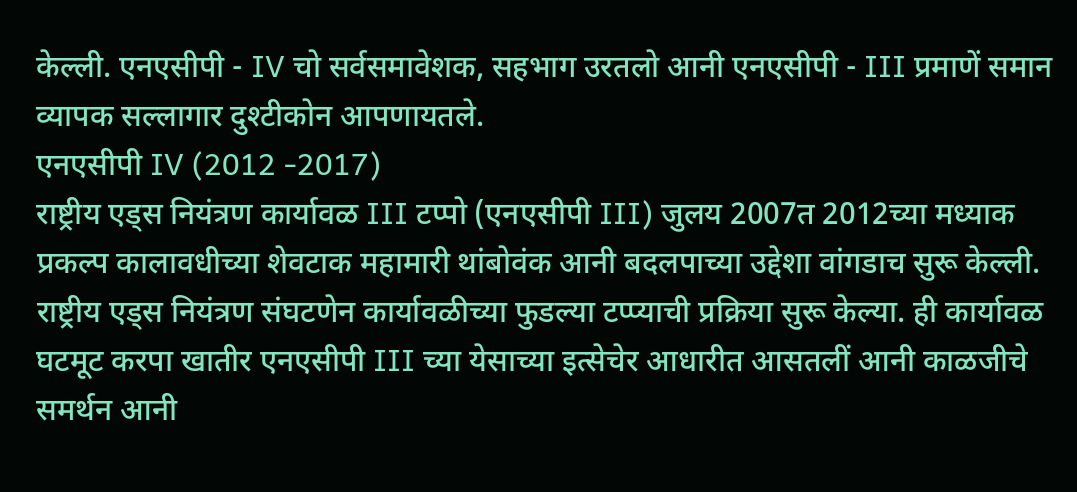केल्ली. एनएसीपी - IV चो सर्वसमावेशक, सहभाग उरतलो आनी एनएसीपी - III प्रमाणें समान व्यापक सल्लागार दुश्टीकोन आपणायतले.
एनएसीपी IV (2012 -2017)
राष्ट्रीय एड्स नियंत्रण कार्यावळ III टप्पो (एनएसीपी III) जुलय 2007त 2012च्या मध्याक प्रकल्प कालावधीच्या शेवटाक महामारी थांबोवंक आनी बदलपाच्या उद्देशा वांगडाच सुरू केल्ली. राष्ट्रीय एड्स नियंत्रण संघटणेन कार्यावळीच्या फुडल्या टप्प्याची प्रक्रिया सुरू केल्या. ही कार्यावळ घटमूट करपा खातीर एनएसीपी III च्या येसाच्या इत्सेचेर आधारीत आसतलीं आनी काळजीचे समर्थन आनी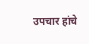उपचार हांचे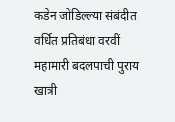कडेन जोडिल्ल्या संबंदीत वर्धित प्रतिबंधा वरवीं महामारी बदलपाची पुराय खात्री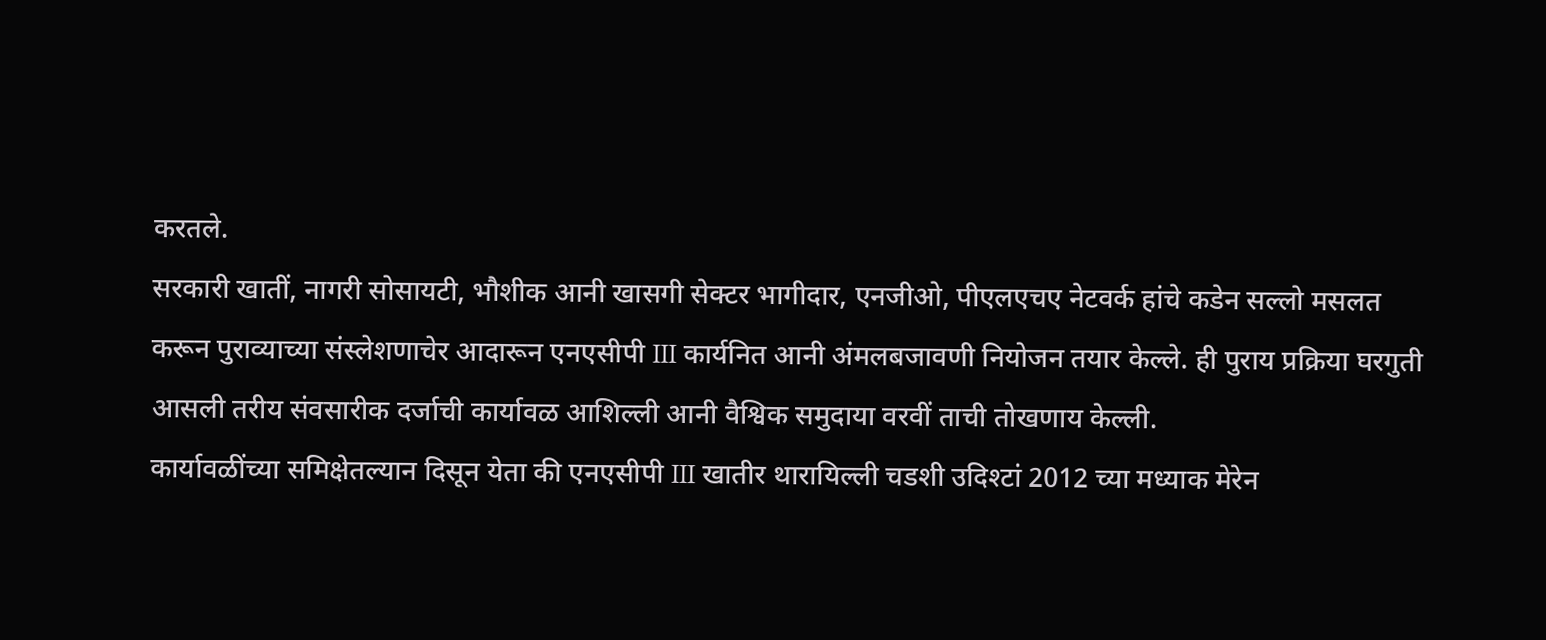करतले.
सरकारी खातीं, नागरी सोसायटी, भौशीक आनी खासगी सेक्टर भागीदार, एनजीओ, पीएलएचए नेटवर्क हांचे कडेन सल्लो मसलत करून पुराव्याच्या संस्लेशणाचेर आदारून एनएसीपी III कार्यनित आनी अंमलबजावणी नियोजन तयार केल्ले. ही पुराय प्रक्रिया घरगुती आसली तरीय संवसारीक दर्जाची कार्यावळ आशिल्ली आनी वैश्विक समुदाया वरवीं ताची तोखणाय केल्ली.
कार्यावळींच्या समिक्षेतल्यान दिसून येता की एनएसीपी III खातीर थारायिल्ली चडशी उदिश्टां 2012 च्या मध्याक मेरेन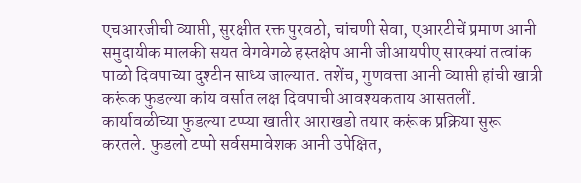एचआरजीची व्याप्ती, सुरक्षीत रक्त पुरवठो, चांचणी सेवा, एआरटीचें प्रमाण आनी समुदायीक मालकी सयत वेगवेगळे हस्तक्षेप आनी जीआयपीए सारक्यां तत्वांक पाळो दिवपाच्या दुश्टीन साध्य जाल्यात. तशेंच, गुणवत्ता आनी व्याप्ती हांची खात्री करूंक फुडल्या कांय वर्सात लक्ष दिवपाची आवश्यकताय आसतलीं.
कार्यावळीच्या फुडल्या टप्प्या खातीर आराखडो तयार करूंक प्रक्रिया सुरू करतले. फुडलो टप्पो सर्वसमावेशक आनी उपेक्षित,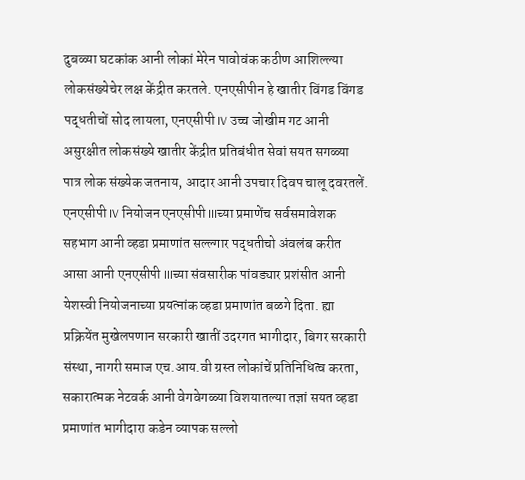दुबळ्या घटकांक आनी लोकां मेरेन पावोवंक कठीण आशिल्ल्या लोकसंख्येचेर लक्ष केंद्रीत करतले. एनएसीपीन हे खातीर विंगड विंगड पद्धतीचों सोद लायला, एनएसीपी IV उच्च जोखीम गट आनी असुरक्षीत लोकसंख्ये खातीर केंद्रीत प्रतिबंधीत सेवां सयत सगळ्या पात्र लोक संख्येक जतनाय, आदार आनी उपचार दिवप चालू दवरतलें.
एनएसीपी IV नियोजन एनएसीपी IIIच्या प्रमाणेंच सर्वसमावेशक सहभाग आनी व्हडा प्रमाणांत सल्ल्गार पद्धतीचो अंवलंब करीत आसा आनी एनएसीपी IIIच्या संवसारीक पांवड्यार प्रशंसीत आनी येशस्वी नियोजनाच्या प्रयत्नांक व्हडा प्रमाणांत बळगे दिता. ह्या प्रक्रियेंत मुखेलपणान सरकारी खातीं उदरगत भागीदार, बिगर सरकारी संस्था, नागरी समाज एच.आय.वी ग्रस्त लोकांचें प्रतिनिधित्व करता, सकारात्मक नेटवर्क आनी वेगवेगळ्या विशयातल्या तज्ञां सयत व्हडा प्रमाणांत भागीदारा कडेन व्यापक सल्लो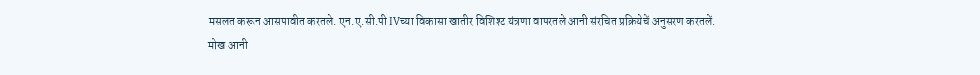मसलत करून आसपावीत करतले. एन.ए.सी.पी IVच्या विकासा खातीर विशिश्ट यंत्रणा वापरतले आनी संरचित प्रक्रियेचें अनुसरण करतलें.
मोख आनी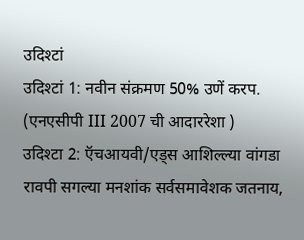उदिश्टां
उदिश्टां 1: नवीन संक्रमण 50% उणें करप.
(एनएसीपी III 2007 ची आदाररेशा )
उदिश्टा 2: ऍचआयवी/एड्स आशिल्ल्या वांगडा रावपी सगल्या मनशांक सर्वसमावेशक जतनाय,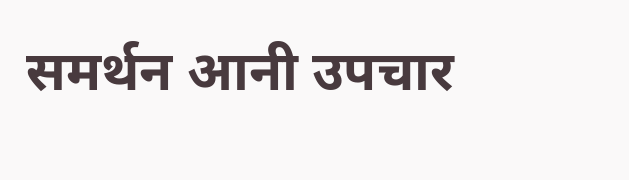समर्थन आनी उपचार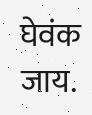घेवंक जाय.